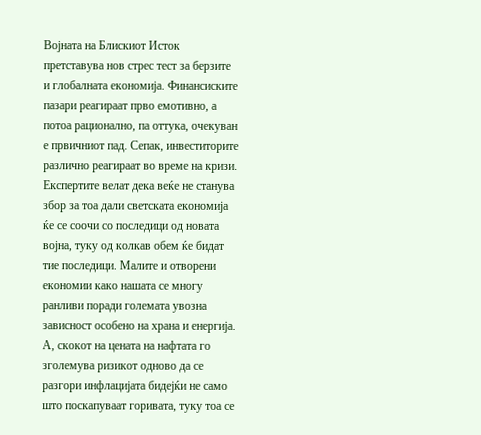Војната на Блискиот Исток претставува нов стрес тест за берзите и глобалната економија. Финансиските пазари реагираат прво емотивно, а потоа рационално, па оттука, очекуван е првичниот пад. Сепак, инвеститорите различно реагираат во време на кризи.
Експертите велат дека веќе не станува збор за тоа дали светската економија ќе се соочи со последици од новата војна, туку од колкав обем ќе бидат тие последици. Малите и отворени економии како нашата се многу ранливи поради големата увозна зависност особено на храна и енергија. А, скокот на цената на нафтата го зголемува ризикот одново да се разгори инфлацијата бидејќи не само што поскапуваат горивата, туку тоа се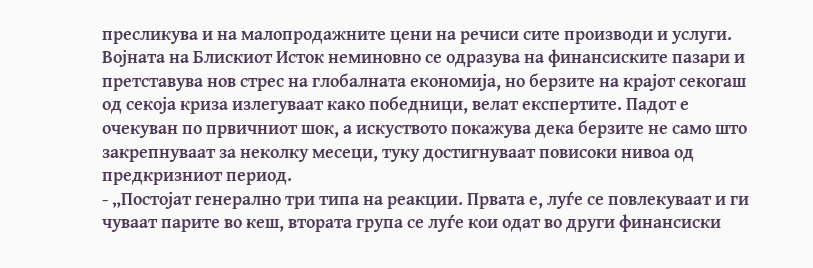пресликува и на малопродажните цени на речиси сите производи и услуги.
Војната на Блискиот Исток неминовно се одразува на финансиските пазари и претставува нов стрес на глобалната економија, но берзите на крајот секогаш од секоја криза излегуваат како победници, велат експертите. Падот е очекуван по првичниот шок, а искуството покажува дека берзите не само што закрепнуваат за неколку месеци, туку достигнуваат повисоки нивоа од предкризниот период.
- „Постојат генерално три типа на реакции. Првата е, луѓе се повлекуваат и ги чуваат парите во кеш, втората група се луѓе кои одат во други финансиски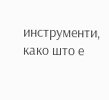инструменти, како што е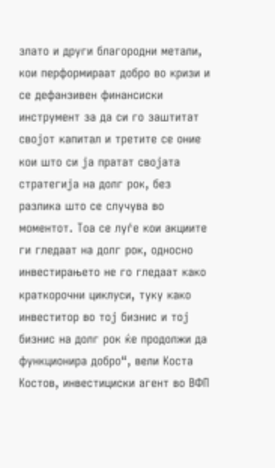злато и други благородни метали, кои перформираат добро во кризи и се дефанзивен финансиски инструмент за да си го заштитат својот капитал и третите се оние кои што си ја пратат својата стратегија на долг рок, без разлика што се случува во моментот. Тоа се луѓе кои акциите ги гледаат на долг рок, односно инвестирањето не го гледаат како краткорочни циклуси, туку како инвеститор во тој бизнис и тој бизнис на долг рок ќе продолжи да функционира добро“, вели Коста Костов, инвестициски агент во ВФП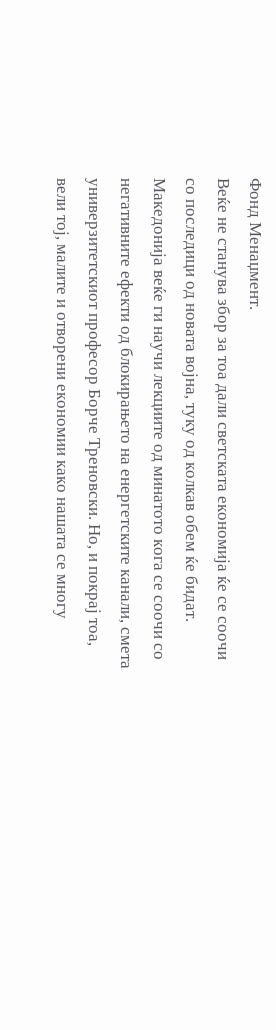Фонд Менаџмент.
Веќе не станува збор за тоа дали светската економија ќе се соочи со последици од новата војна, туку од колкав обем ќе бидат.
Македонија веќе ги научи лекциите од минатото кога се соочи со негативните ефекти од блокирањето на енергетските канали, смета универзитетскиот професор Борче Треновски. Но, и покрај тоа, вели тој, малите и отворени економии како нашата се многу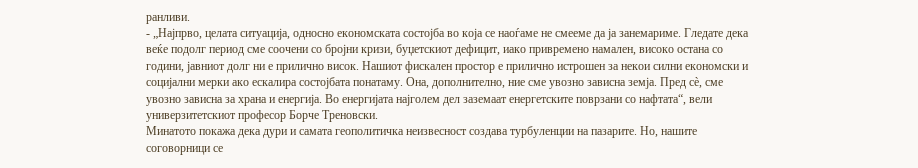ранливи.
- „Најпрво, целата ситуација, односно економската состојба во која се наоѓаме не смееме да ја занемариме. Гледате дека веќе подолг период сме соочени со бројни кризи, буџетскиот дефицит, иако привремено намален, високо остана со години, јавниот долг ни е прилично висок. Нашиот фискален простор е прилично истрошен за некои силни економски и социјални мерки ако ескалира состојбата понатаму. Она, дополнително, ние сме увозно зависна земја. Пред сè, сме увозно зависна за храна и енергија. Во енергијата најголем дел заземаат енергетските поврзани со нафтата“, вели универзитетскиот професор Борче Треновски.
Минатото покажа дека дури и самата геополитичка неизвесност создава турбуленции на пазарите. Но, нашите соговорници се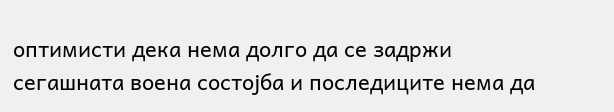оптимисти дека нема долго да се задржи сегашната воена состојба и последиците нема да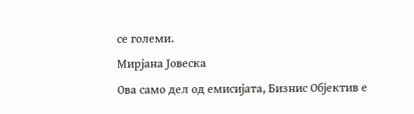се големи.
Мирјана Јовеска
Ова само дел од емисијата, Бизнис Објектив е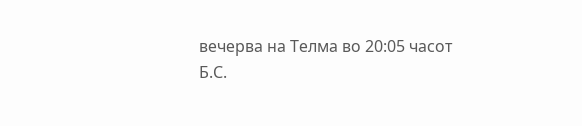вечерва на Телма во 20:05 часот
Б.С.